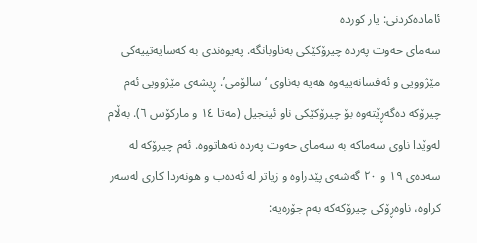ئامادەکردنی: یار کوردە
سەمای حەوت پەردە چیرۆکێکی بەناوبانگە. پەیوەندی بە کەسایەتییەکی مێژوویی و ئەفسانەییەوە هەیە بەناوی ‘سالۆمی’. ڕیشەی مێژوویی ئەم چیرۆکە دەگەڕێتەوە بۆ چیرۆکێکی ناو ئینجیل (مەتا ١٤ و مارکۆس ٦). بەڵام لەوێدا ناوی سەماکە بە سەمای حەوت پەردە نەهاتووە. ئەم چیرۆکە لە سەدەی ١٩ و ٢٠ گەشەی پێدراوە و زیاتر لە ئەدەب و هونەردا کاری لەسەر کراوە، ناوەڕۆکی چیرۆکەکە بەم جۆرەیە: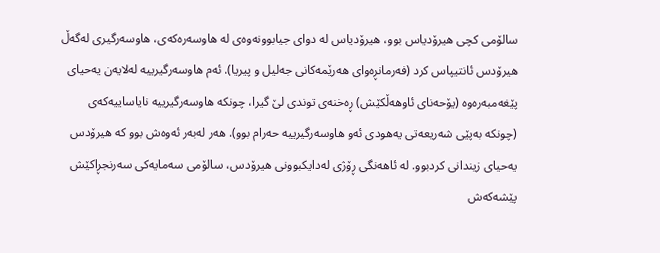سالۆمی کچی هیرۆدیاس بوو، هیرۆدیاس لە دوای جیابوونەوەی لە هاوسەرەکەی، هاوسەرگیری لەگەڵ هیرۆدس ئانتیپاس کرد (فەرمانڕەوای هەرێمەکانی جەلیل و پیریا). ئەم هاوسەرگیرییە لەلایەن یەحیای پێغەمبەرەوە (یۆحەنای ئاوهەڵکێش) ڕەخنەی توندی لێ گیرا، چونکە هاوسەرگیرییە نایاساییەکەی (چونکە بەپێی شەریعەتی یەهودی ئەو هاوسەرگیرییە حەرام بوو). هەر لەبەر ئەوەش بوو کە هیرۆدس یەحیای زیندانی كردبوو. لە ئاهەنگی ڕۆژی لەدایکبوونی هیرۆدس، سالۆمی سەمایەکی سەرنجڕاکێش پێشەکەش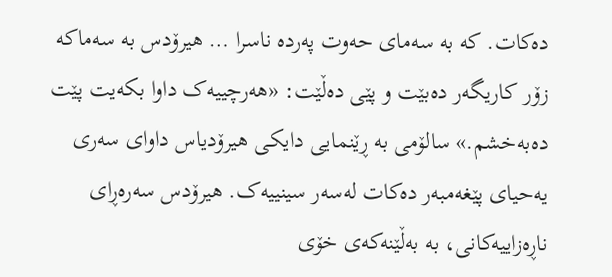دەکات. کە بە سەمای حەوت پەردە ناسرا … هیرۆدس بە سەماکە زۆر کاریگەر دەبێت و پێی دەڵێت: «هەرچییەک داوا بکەیت پێت دەبەخشم.» سالۆمی بە ڕێنمایی دایکی هیرۆدیاس داوای سەری یەحیای پێغەمبەر دەکات لەسەر سینییەک. هیرۆدس سەرەڕای ناڕەزاییەکانی، بە بەڵێنەکەی خۆی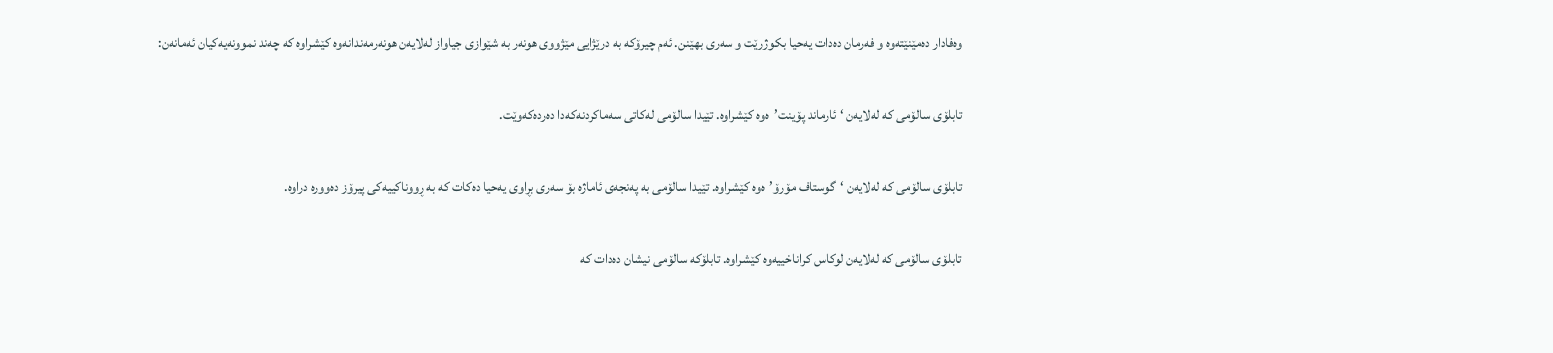وەفادار دەمێنێتەوە و فەرمان دەدات یەحیا بکوژرێت و سەری بهێنن. ئەم چیرۆکە بە درێژایی مێژووی هونەر بە شێوازی جیاواز لەلایەن هونەرمەندانەوە کێشراوە کە چەند نموونەیەکیان ئەمانەن:

تابلۆی سالۆمی کە لەلایەن ‘ئارماند پۆینت’ەوە کێشراوە. تێیدا سالۆمی لەکاتی سەماکردنەکەدا دەردەکەوێت.

تابلۆی سالۆمی کە لەلایەن ‘گوستاف مۆرۆ’ەوە کێشراوە. تێیدا سالۆمی بە پەنجەی ئاماژە بۆ سەری بڕاوی یەحیا دەکات کە بە ڕووناکییەکی پیرۆز دەوورە دراوە.

تابلۆی سالۆمی كە لەلایەن لوکاس کراناخییەوە كێشراوە. تابلۆکە سالۆمی نیشان دەدات کە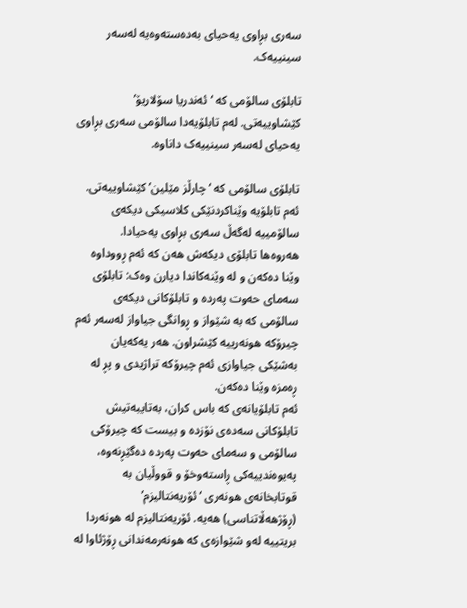سەری بڕاوی یەحیای بەدەستەوەیە لەسەر سینییەک.

تابلۆی سالۆمی کە ‘ئەندریا سۆلاریۆ’ کێشاوییەتی. لەم تابلۆیەدا سالۆمی سەری بڕاوی یەحیای لەسەر سینییەک داناوە.

تابلۆی سالۆمی کە ‘چارڵز مێلین’ کێشاوییەتی. ئەم تابلۆیە وێناکردنێکی کلاسیکی دیکەی سالۆمییە لەگەڵ سەری بڕاوی یەحیادا.
هەروەها تابلۆی دیکەش هەن کە ئەم ڕووداوە وێنا دەکەن و لە وێنەکاندا دیارن وەک: تابلۆی سەمای حەوت پەردە و تابلۆکانی دیکەی سالۆمی کە بە شێواز و ڕوانگی جیاواز لەسەر ئەم چیرۆکە هونەرییە کێشراون. هەر یەکەیان بەشێکی جیاوازی ئەم چیرۆکە تراژیدی و پڕ لە ڕەمزە وێنا دەکەن.
ئەم تابلۆیانەی كە باس کران، بەتایبەتیش تابلۆكانی سەدەی نۆزدە و بیست كە چیرۆكی سالۆمی و سەمای حەوت پەردە دەگێڕنەوە، پەیوەندییەكی ڕاستەوخۆ و قووڵیان بە قوتابخانەی هونەری ‘ئۆریەنتالیزم’ (ڕۆژهەڵاتناسی) هەیە. ئۆریەنتالیزم لە هونەردا بریتییە لەو شێوازەی کە هونەرمەندانی ڕۆژئاوا لە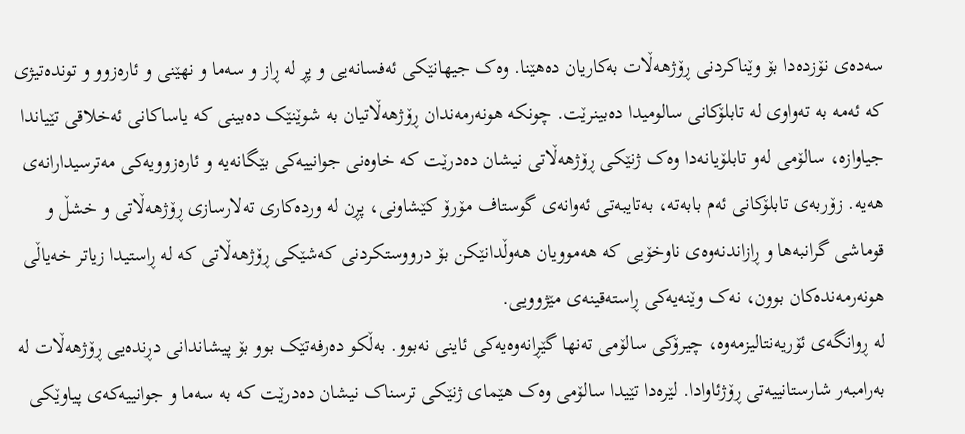سەدەی نۆزدەدا بۆ وێناکردنی ڕۆژهەڵات بەکاریان دەهێنا. وەک جیهانێکی ئەفسانەیی و پڕ لە ڕاز و سەما و نهێنی و ئارەزوو و توندەتیژی کە ئەمە بە تەواوی لە تابلۆکانی سالومیدا دەبینرێت. چونکە هونەرمەندان ڕۆژهەڵاتیان بە شوێنێک دەبینی کە یاساکانی ئەخلاقی تێیاندا جیاوازە، سالۆمی لەو تابلۆیانەدا وەک ژنێکی ڕۆژهەڵاتی نیشان دەدرێت کە خاوەنی جوانییەکی بێگانەیە و ئارەزوویەکی مەترسیدارانەی هەیە. زۆربەی تابلۆکانی ئەم بابەتە، بەتایبەتی ئەوانەی گوستاف مۆرۆ کێشاونی، پڕن لە وردەکاری تەلارسازی ڕۆژهەڵاتی و خشڵ و قوماشی گرانبەها و ڕازاندنەوەی ناوخۆیی کە هەموویان هەوڵدانێکن بۆ درووستکردنی کەشێکی ڕۆژهەڵاتی کە لە ڕاستیدا زیاتر خەیاڵی هونەرمەندەکان بوون، نەک وێنەیەکی ڕاستەقینەی مێژوویی.
لە ڕوانگەی ئۆریەنتالیزمەوە، چیرۆکی سالۆمی تەنها گێڕانەوەیەکی ئاینی نەبوو. بەڵکو دەرفەتێک بوو بۆ پیشاندانی دڕندەیی ڕۆژهەڵات لە بەرامبەر شارستانییەتی ڕۆژئاوادا. لێرەدا تێیدا سالۆمی وەک هێمای ژنێكی ترسناک نیشان دەدرێت کە بە سەما و جوانییەکەی پیاوێکی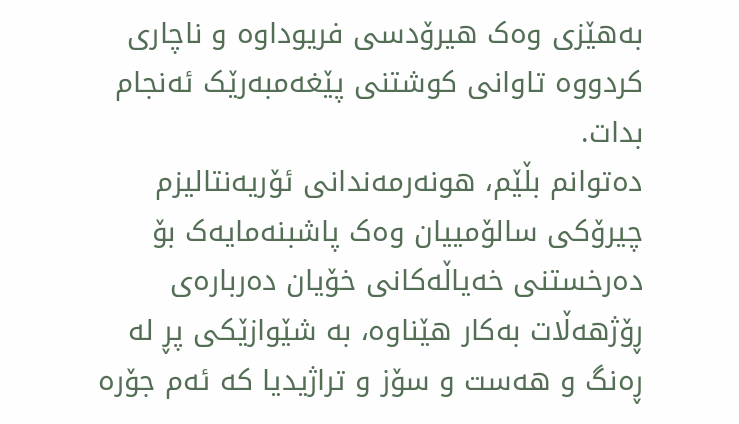بەهێزی وەک هیرۆدسی فریوداوە و ناچاری کردووە تاوانی کوشتنی پێغەمبەرێک ئەنجام بدات.
دەتوانم بڵێم، هونەرمەندانی ئۆریەنتالیزم چیرۆکی سالۆمییان وەک پاشبنەمایەک بۆ دەرخستنی خەیاڵەکانی خۆیان دەربارەی ڕۆژهەڵات بەکار هێناوە، بە شێوازێکی پڕ لە ڕەنگ و هەست و سۆز و تراژیدیا کە ئەم جۆرە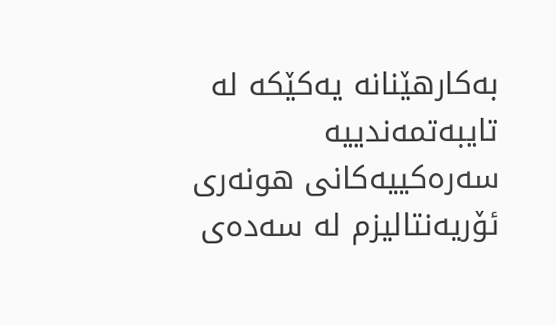بەکارهێنانە یەکێکە لە تایبەتمەندییە سەرەکییەکانی هونەری ئۆریەنتالیزم لە سەدەی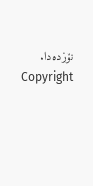نۆزدەدا.
Copyright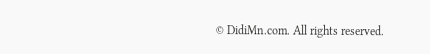© DidiMn.com. All rights reserved.